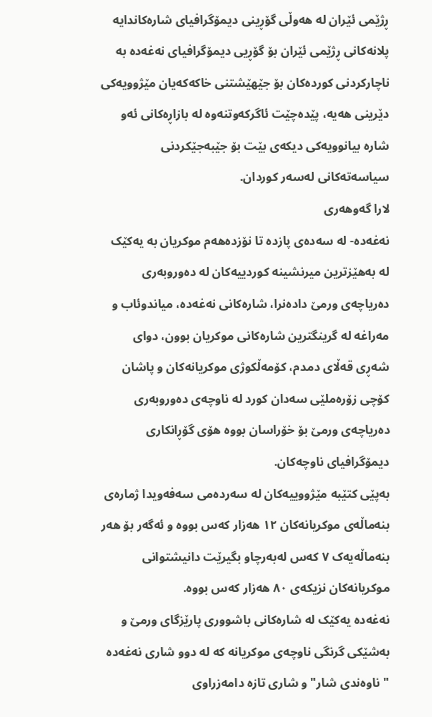ڕژێمی ئێران لە هەوڵی گۆڕینی دیمۆگرافیای شارەکاندایە
پلانەکانی ڕژێمی ئێران بۆ گۆڕیی دیمۆگرافیای نەغەدە بە ناچارکردنی کوردەکان بۆ جێهێشتنی خاکەکەیان مێژوویەکی دێرینی هەیە، پێدەچێت ئاگرکەوتنەوە لە بازاڕەکانی ئەو شارە بیانوویەکی دیکەی بێت بۆ جێبەجێکردنی سیاسەتەکانی لەسەر کوردان.
لارا گەوهەری
نەغەدە- لە سەدەی پازدە تا نۆزدەهەم موکریان بە یەکێک لە بەهێزترین میرنشینە کوردییەکان لە دەوروبەری دەریاچەی ورمێ دادەنرا، شارەکانی نەغەدە، میاندوئاب و مەراغە لە گرینگترین شارەکانی موکریان بوون، دوای شەڕی قەڵای دمدم، کۆمەڵکوژی موکریانەکان و پاشان کۆچی زۆرەملێی سەدان کورد لە ناوچەی دەوروبەری دەریاچەی ورمێ بۆ خۆراسان بووە هۆی گۆڕانکاری دیمۆگرافیای ناوچەکان.
بەپێی کتێبە مێژووییەکان لە سەردەمی سەفەویدا ژمارەی بنەماڵەی موکریانەکان ١٢ هەزار کەس بووە و ئەگەر بۆ هەر بنەماڵەیەک ٧ کەس لەبەرچاو بگیرێت دانیشتوانی موکریانەکان نزیکەی ٨٠ هەزار کەس بووە.
نەغەدە یەکێک لە شارەکانی باشووری پارێزگای ورمێ و بەشێکی گرنگی ناوچەی موکریانە کە لە دوو شاری نەغەدە "ناوەندی شار" و شاری تازە دامەزراوی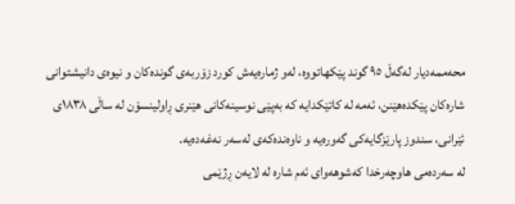محەممەدیار لەگەڵ ٩٥ گوند پێکهاتووە، لەو ژمارەیەش کورد زۆربەی گوندەکان و نیوەی دانیشتوانی شارەکان پێکدەهێنن، ئەمە لە کاتێکدایە کە بەپێی نوسینەکانی هێنری ڕاولینسۆن لە ساڵی ١٨٣٨ی ئێرانی، سندوز پارێزگایەکی گەورەیە و ناوەندەکەی لەسەر نەغەدەیە.
لە سەردەمی هاوچەرخدا کەشوهەوای ئەم شارە لە لایەن ڕژێمی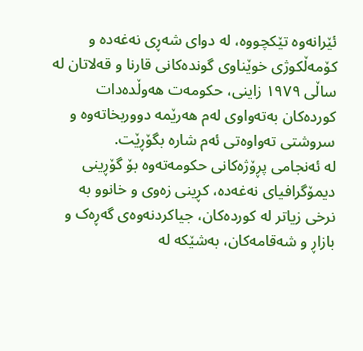ئێرانەوە تێکچووە، لە دوای شەڕی نەغەدە و کۆمەڵکوژی خوێناوی گوندەکانی قارنا و قەلاتان لە ساڵی ١٩٧٩ زاینی، حکومەت هەوڵدەدات کوردەکان بەتەواوی لەم هەرێمە دووربخاتەوە و سروشتی تەواوەتی ئەم شارە بگۆڕێت.
لە ئەنجامی پڕۆژەکانی حکومەتەوە بۆ گۆڕینی دیمۆگرافیای نەغەدە، کڕینی زەوی و خانوو بە نرخی زیاتر لە کوردەکان، جیاکردنەوەی گەڕەک و بازاڕ و شەقامەکان، بەشێکە لە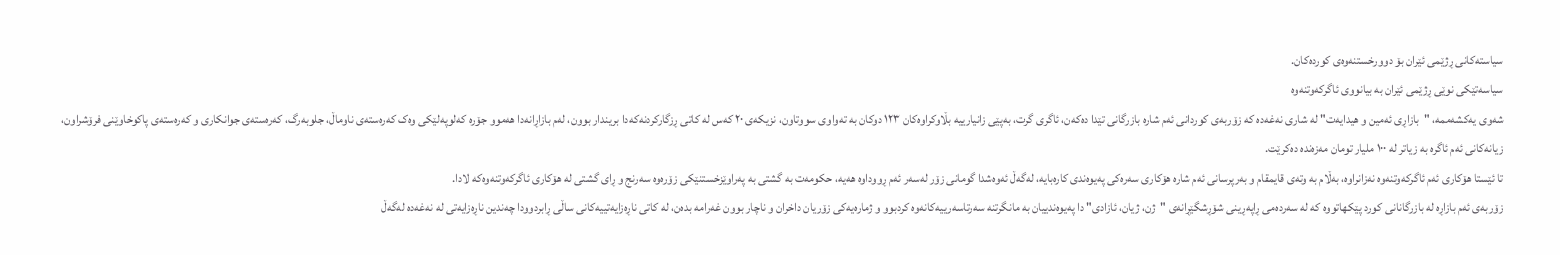سیاستەکانی ڕژێمی ئێران بۆ دوورخستنەوەی کوردەکان.
سیاسەتێکی نوێی ڕژێمی ئێران بە بیانووی ئاگرکەوتنەوە
شەوی یەکشەممە، "بازاڕی ئەمین و هیدایەت" لە شاری نەغەدە کە زۆربەی کوردانی ئەم شارە بازرگانی تێدا دەکەن، ئاگری گرت، بەپێی زانیارییە بڵاوکراوەکان ١٢٣ دوکان بە تەواوی سووتاون، نزیکەی ٢٠ کەس لە کاتی ڕزگارکردنەکەدا بریندار بوون، لەم بازاڕانەدا هەموو جۆرە کەلوپەلێکی وەک کەرەستەی ناوماڵ، جلوبەرگ، کەرەستەی جوانکاری و کەرەستەی پاکوخاوێنی فرۆشراون، زیانەکانی ئەم ئاگرە بە زیاتر لە ١٠٠ ملیار تومان مەزەندە دەکرێت.
تا ئێستا هۆکاری ئەم ئاگرکەوتنەوە نەزانراوە، بەڵام بە وتەی قایمقام و بەرپرسانی ئەم شارە هۆکاری سەرەکی پەیوەندی کارەبایە، لەگەڵ ئەوەشدا گومانی زۆر لەسەر ئەم ڕووداوە هەیە، حکومەت بە گشتی بە پەراوێزخستنێکی زۆرەوە سەرنج و ڕای گشتی لە هۆکاری ئاگرکەوتنەوەکە لادا.
زۆربەی ئەم بازاڕە لە بازرگانانی کورد پێکهاتووە کە لە سەردەمی ڕاپەڕینی شۆڕشگێڕانەی "ژن، ژیان، ئازادی" دا پەیوەندییان بە مانگرتنە سەرتاسەرییەکانەوە کردبوو و ژمارەیەکی زۆریان داخران و ناچار بوون غەرامە بدەن، لە کاتی ناڕەزایەتییەکانی ساڵی ڕابردوودا چەندین ناڕەزایەتی لە نەغەدە لەگەڵ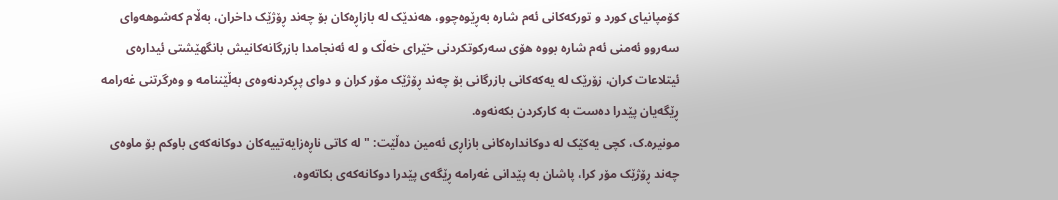کۆمپانیای کورد و تورکەکانی ئەم شارە بەڕێوەچوو، هەندێک لە بازاڕەکان بۆ چەند ڕۆژێک داخران، بەڵام کەشوهەوای سەروو ئەمنی ئەم شارە بووە هۆی سەرکوتکردنی خێرای خەڵک و لە ئەنجامدا بازرگانەکانیش بانگهێشتی ئیدارەی ئیتلاعات کران، زۆرێک لە یەکەکانی بازرگانی بۆ چەند ڕۆژێک مۆر کران و دوای پڕکردنەوەی بەڵێننامە و وەرگرتنی غەرامە ڕێگەیان پێدرا دەست بە کارکردن بکەنەوە.
مونیرە.ک، کچی یەکێک لە دوکاندارەکانی بازاڕی ئەمین دەڵێت: " لە کاتی ناڕەزایەتییەکان دوکانەکەی باوکم بۆ ماوەی چەند ڕۆژێک مۆر کرا، پاشان بە پێدانی غەرامە ڕێگەی پێدرا دوکانەکەی بکاتەوە،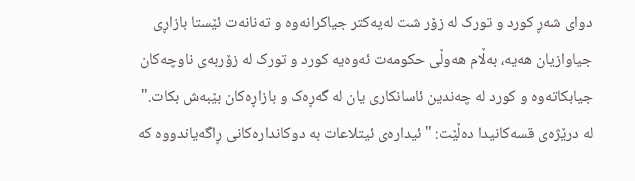دوای شەڕ کورد و تورک لە زۆر شت لەیەکتر جیاکرانەوە و تەنانەت ئێستا بازاڕی جیاوازیان هەیە، بەڵام هەوڵی حکومەت ئەوەیە کورد و تورک لە زۆربەی ناوچەکان جیابکاتەوە و کورد لە چەندین ئاسانکاری یان لە گەڕەک و بازاڕەکان بێبەش بکات."
لە درێژەی قسەکانیدا دەڵێت: "ئیدارەی ئیتلاعات بە دوکاندارەکانی ڕاگەیاندووە کە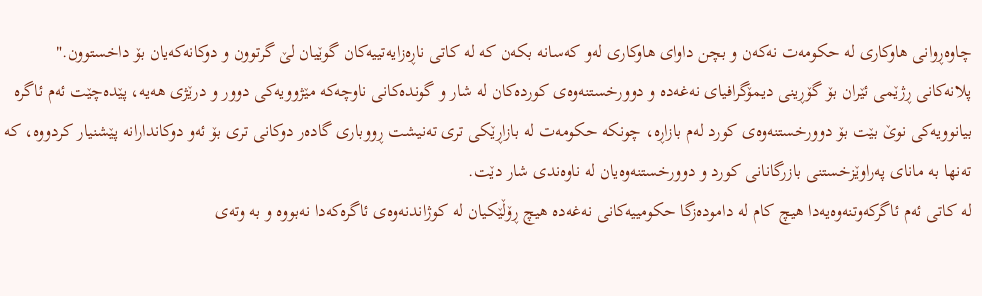چاوەڕوانی هاوکاری لە حکومەت نەکەن و بچن داوای هاوکاری لەو کەسانە بکەن کە لە کاتی ناڕەزایەتییەکان گوێیان لێ گرتوون و دوکانەکەیان بۆ داخستوون."
پلانەکانی ڕژێمی ئێران بۆ گۆڕینی دیمۆگرافیای نەغەدە و دوورخستنەوەی کوردەکان لە شار و گوندەکانی ناوچەکە مێژوویەکی دوور و درێژی هەیە، پێدەچێت ئەم ئاگرە بیانوویەکی نوێ بێت بۆ دوورخستنەوەی کورد لەم بازاڕە، چونکە حکومەت لە بازاڕێکی تری تەنیشت ڕووباری گادەر دوکانی تری بۆ ئەو دوکاندارانە پێشنیار کردووە، کە تەنها بە مانای پەراوێزخستنی بازرگانانی کورد و دوورخستنەوەیان لە ناوەندی شار دێت.
لە کاتی ئەم ئاگرکەوتنەوەیەدا هیچ کام لە دامودەزگا حکومییەکانی نەغەدە هیچ ڕۆڵێکیان لە کوژاندنەوەی ئاگرەکەدا نەبووە و بە وتەی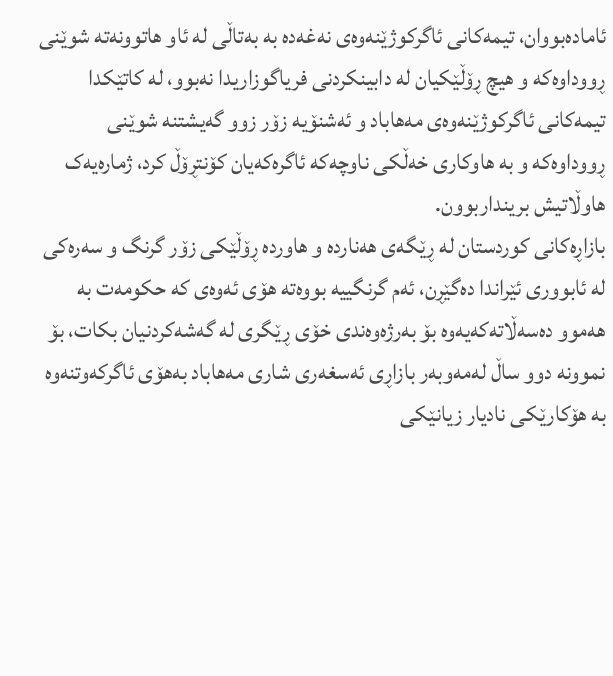ئامادەبووان، تیمەکانی ئاگرکوژێنەوەی نەغەدە بە بەتاڵی لە ئاو هاتوونەتە شوێنی ڕووداوەکە و هیچ ڕۆڵێکیان لە دابینکردنی فریاگوزاریدا نەبوو، لە کاتێکدا تیمەکانی ئاگرکوژێنەوەی مەهاباد و ئەشنۆیە زۆر زوو گەیشتنە شوێنی ڕووداوەکە و بە هاوکاری خەڵکی ناوچەکە ئاگرەکەیان کۆنتڕۆڵ کرد، ژمارەیەک هاوڵاتیش برینداربوون.
بازاڕەکانی کوردستان لە ڕێگەی هەناردە و هاوردە ڕۆڵێکی زۆر گرنگ و سەرەکی لە ئابووری ئێراندا دەگێڕن، ئەم گرنگییە بووەتە هۆی ئەوەی کە حکومەت بە هەموو دەسەڵاتەکەیەوە بۆ بەرژەوەندی خۆی ڕێگری لە گەشەکردنیان بکات، بۆ نموونە دوو ساڵ لەمەوبەر بازاڕی ئەسغەری شاری مەهاباد بەهۆی ئاگرکەوتنەوە بە هۆکارێکی نادیار زیانێکی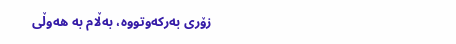زۆری بەرکەوتووە، بەڵام بە هەوڵی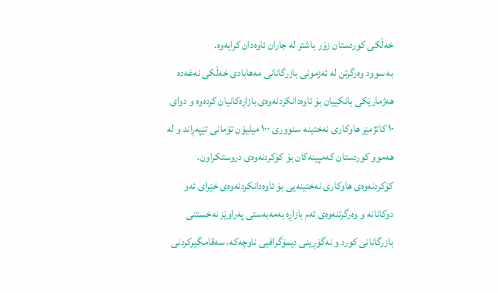خەڵکی کوردستان زۆر باشتر لە جاران ئاوەدان کرایەوە.
بە سوود وەرگرتن لە ئەزمونی بازرگانانی مەهابادی خەڵکی نەغەدە هەژمارێکی بانکییان بۆ ئاوەدانکردنەوەی بازاڕەکانیان کردەوە و دوای ١٠ کاتژمێر هاوکاری نەختینە سنووری ١٠٠ میلیۆن تۆمانی تێپەڕاند و لە هەموو کوردستان کەمپینەکان بۆ کۆکردنەوەی دروستکراون.
کۆکردنەوەی هاوکاری نەختینەیی بۆ ئاوەدانکردنەوەی خێرای ئەو دوکانانە و وەرگرتنەوەی ئەم بازاڕە بەمەبەستی پەراوێز نەخستنی بازرگانانی کورد و نەگۆڕینی دیمۆگرافیی ناوچەکە، سەقامگیرکردنی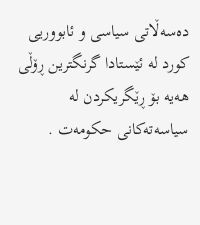دەسەڵاتی سیاسی و ئابووریی کورد لە ئێستادا گرنگترین ڕۆڵی هەیە بۆ ڕێگریکردن لە سیاسەتەکانی حکومەت .